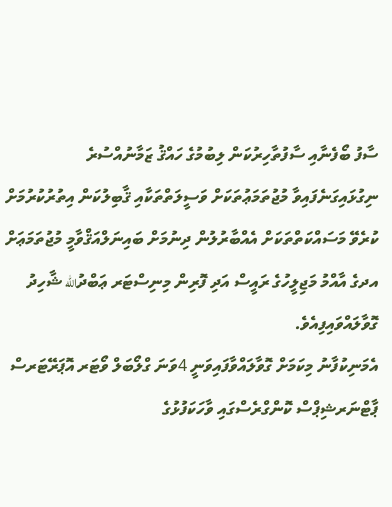ސާފު ބޯފެނާއި ސާފުތާހިރުކަން ލިބުމުގެ ހައްޤު ޒަމާނުއްސުރެ ނިގުޅައިގަނެފައިވާ މުޖުތަމަޢުތަކަށް ވަސީލަތްތަކާއި ޤާބިލުކަން އިތުރުކުރުމަށް ކުރެވޭ މަސައްކަތްތަކަށް އެއްބާރުލުން ދިނުމަށް ބައިނަލްއަޤްވާމީ މުޖުތަމަޢަށް އދގެ އާއްމު މަޖިލީހުގެ ރައީސް އަދި ފޮރިން މިނިސްޓަރ ޢަބްދުالله ޝާހިދު ގޮވާލައްވައިފިއެވެ.
އެމަނިކުފާނު މިކަމަށް ގޮވާލައްވާފައިވަނީ 4ވަނަ ގްލޯބަލް ވޯޓަރ އޮޕަރޭޓަރސް ޕާޓްނަރޝިޕްސް ކޮންގްރެސްގައި ވާހަކަފުޅުގެ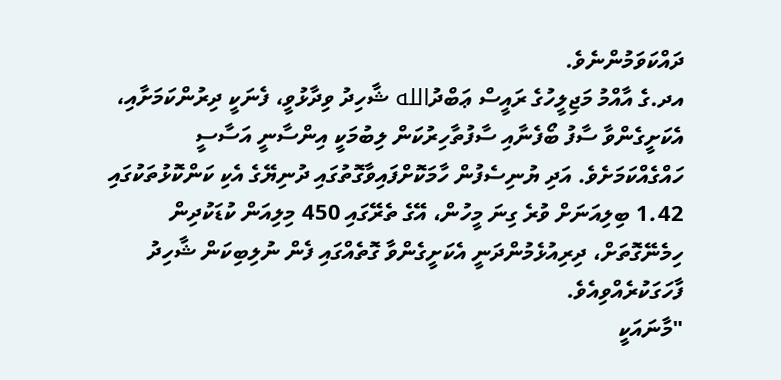ދައްކަވަމުންނެވެ.
އދ.ގެ އާއްމު މަޖިލީހުގެ ރައީސް ޢަބްދުالله ޝާހިދު ވިދާޅުވީ، ފެނަކީ ދިރުންކަމަށާއި، އެކަށީގެންވާ ސާފު ބޯފެނާއި ސާފުތާހިރުކަން ލިބުމަކީ އިންސާނީ އަސާސީ ހައްގެއްކަމަށެވެ. އަދި ޔުނިސެފުން ހާމަކޮށްފައިވާގޮތުގައި ދުނިޔޭގެ އެކި ކަންކޮޅުތަކުގައި 1.42 ބިލިއަނަށް ވުރެ ގިނަ މީހުން، އޭގެ ތެރޭގައި 450 މިލިއަން ކުޑަކުދިން ހިމެނޭގޮތަށް، ދިރިއުޅެމުންދަނީ އެކަށީގެންވާ ގޮތެއްގައި ފެން ނުލިބިކަން ޝާހިދު ފާހަގަކުރެއްވިއެވެ.
"މާނައަކީ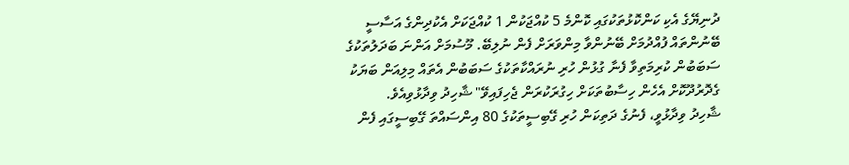ދުނިޔޭގެ އެކި ކަންކޮޅުތަކުގައި ކޮންމެ 5 ކުއްޖަކުން 1 ކުއްޖަކަށް އެކުދިންގެ އަސާސީ ބޭނުންތައް ފުއްދުމަށް ބޭނުންވާ މިންވަރަށް ފެން ނުލިބޭ. މޫސުމަށް އަންނަ ބަދަލުތަކުގެ ސަބަބުން ކުރިމަތިވާ ފެނާ ގުޅުން ހުރި ނުރައްކާތަކުގެ ސަބަބުން އެތައް މިލިއަން ބަޔަކު ގެދޮރުދޫކޮށް އެހެން ހިސާބުތަކަށް ހިގުރަކުރަން ޖެހިފައިވޭ" ޝާހިދު ވިދާޅުވިއެވެ.
ޝާހިދު ވިދާޅުވީ، ފެނުގެ ދަތިކަން ހުރި ގޭބިސީތަކުގެ 80 އިންސައްތަ ގޭބިސީގައި ފެން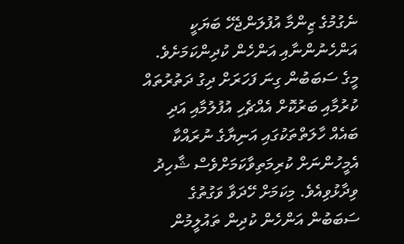ނެގުމުގެ ޒިންމާ އުފުލަންޖެހޭ ބަޔަކީ އަންހެނުންނާއި އަންހެން ކުދިންކަމަށެވެ. މީގެ ސަބަބުން ގިނަ ފަހަރަށް ދިގު ދަތުރުތައް ކުރުމާއި ބަރުކޮށް އެއްޗެހި އުފުލުމާއި އަދި ބައެއް ހާލަތްތަކުގައި އަނިޔާގެ ނުރައްކާ އެމީހުންނަށް ކުރިމަތިވާކަމަށްވެސް ޝާހިދު ވިދާޅުވިއެވެ. މިކަމަށް ހޭދަވާ ވަގުތުގެ ސަބަބުން އަންހެން ކުދިން ތައުލީމުން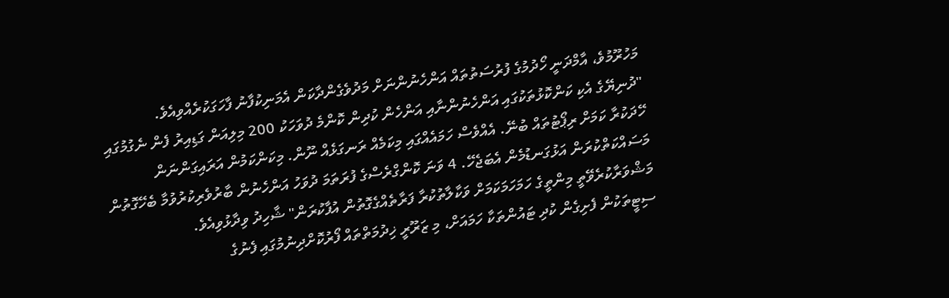މަހުރޫމުވެ، އާމްދަނީ ހޯދުމުގެ ފުރުސަތުތައް އަންހެނުންނަށް މަދުވެގެންދާކަން އެމަނިކުފާނު ފާހަގަކުރެއްވިއެވެ.
"ދުނިޔޭގެ އެކި ކަންކޮޅުތަކުގައި އަންހެނުންނާއި އަންހެން ކުދިން ކޮންމެ ދުވަހަކު 200 މިލިއަން ގަޑިއިރު ފެން ނެގުމުގައި ހޭދަކުރާ ކަމަށް ރިޕޯޓުތައް ބުނޭ. އެއްވެސް ހަމައެއްގައި މިކަމެއް ރަނގަޅެއް ނޫން. މިކަންކަމުން އަރައިގަންނަން މަސައްކަތްކުރަން އަޅުގަނޑުމެން އެބަޖެހޭ. 4 ވަނަ ކޮންގްރެސްގެ ފުރަތަމަ ދުވަހު އަންހެނުން ބާރުވެރިކުރުވުމާ ބެހޭގޮތުން މަޝްވަރާކުރެވޭތީ މިންތީގެ ހަމަހަމަކަމަށް ވަކާލާތުކުރާ ފަރާތެއްގެގޮތުން އުފާކުރަން" ޝާހިދު ވިދާޅުވިއެވެ.
ސިޓީތަކުން ފެށިގެން ކުދި ޓައުންތަކާ ހަމައަށް، މި ޒަރޫރީ ޚިދުމަތްތައް ފޯރުކޮށްދިނުމުގައި ފެނުގެ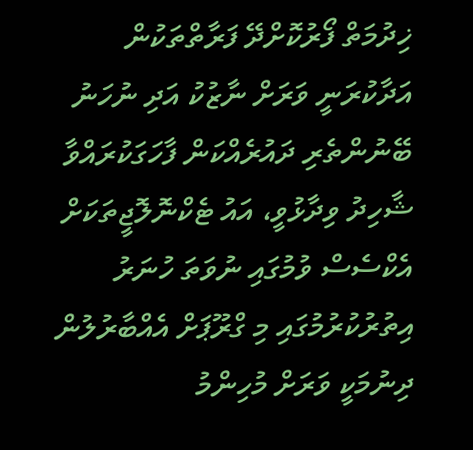ޚިދުމަތް ފޯރުކޮށްދޭ ފަރާތްތަކުން އަދާކުރަނީ ވަރަށް ނާޒުކު އަދި ނުހަނު ބޭނުންތެރި ދައުރެއްކަން ފާހަގަކުރައްވާ ޝާހިދު ވިދާޅުވީ، އައު ޓެކްނޮލޮޖީތަކަށް އެކްސެސް ވުމުގައި ނުވަތަ ހުނަރު އިތުރުކުރުމުގައި މި ގްރޫޕަށް އެއްބާރުލުން ދިނުމަކީ ވަރަށް މުހިންމު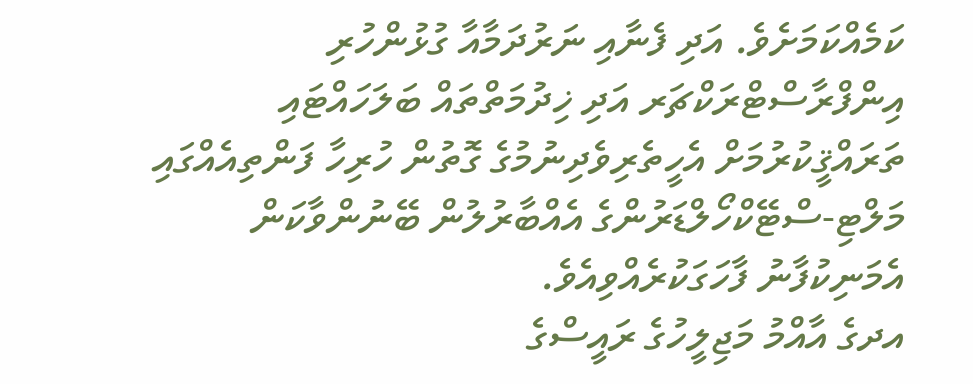ކަމެއްކަމަށެވެ. އަދި ފެނާއި ނަރުދަމާއާ ގުޅުންހުރި އިންފްރާސްޓްރަކްޗަރ އަދި ޚިދުމަތްތައް ބަލަހައްޓައި ތަރައްޤީކުރުމަށް އެހީތެރިވެދިނުމުގެ ގޮތުން ހުރިހާ ފަންތިއެއްގައި މަލްޓި-ސްޓޭކްހޯލްޑަރުންގެ އެއްބާރުލުން ބޭނުންވާކަން އެމަނިކުފާނު ފާހަގަކުރެއްވިއެވެ.
އދގެ އާއްމު މަޖިލީހުގެ ރައީސްގެ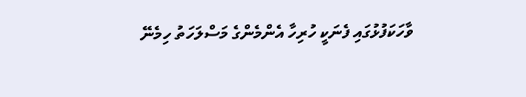ވާހަކަފުޅުގައި ފެނަކީ ހުރިހާ އެންމެންގެ މަސްލަހަތު ހިމެނޭ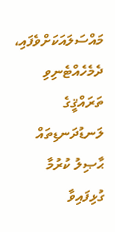މައްސަލައަކަށްވެފައި، ދެމެހެއްޓެނިވި ތަރައްޤީގެ ލަނޑުދަނޑިތައް ޙާޞިލު ކުރުމާ ގުޅިފައިވާ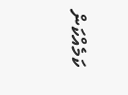ކަމެއްކަން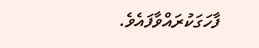ފާހަގަކުރައްވާފައެވެ.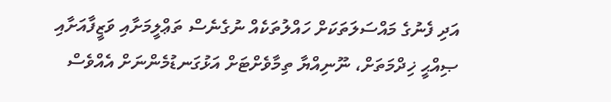އަދި ފެނުގެ މައްސަލަތަކަށް ހައްލުތަކެއް ނުގެނެސް ތަޢްލީމަށާއި ވަޒީފާއަށާއި ޞިއްޙީ ޚިދްމަތަށް، ނޫނިއްޔާ ތިމާވެށްޓަށް އަޅުގަނޑުމެންނަށް އެއްވެސް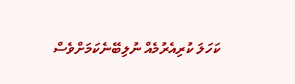ކަހަލަ ކުރިއެރުމެއް ނުލިބޭނެކަމަށްވެސް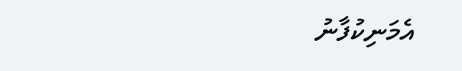އެމަނިކުފާނު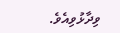ވިދާޅުވިއެވެ.